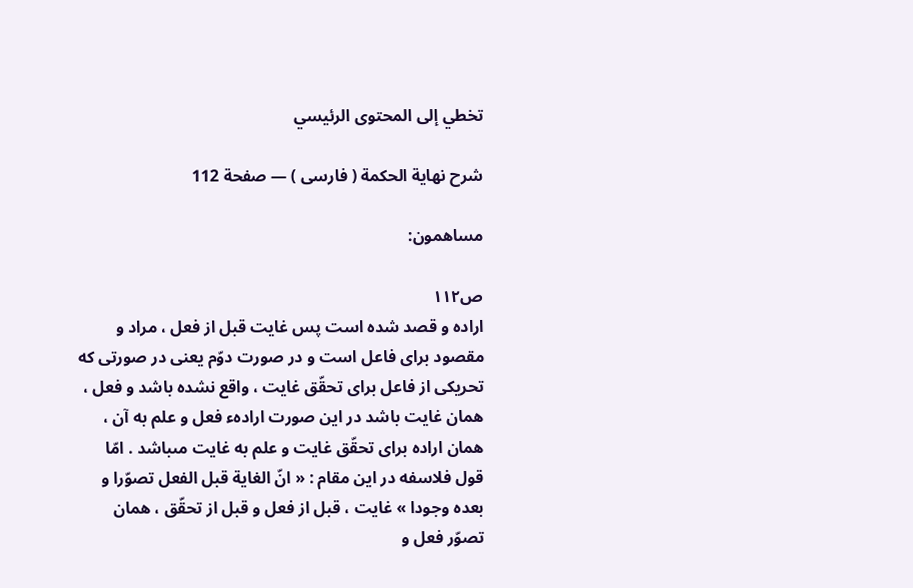تخطي إلى المحتوى الرئيسي

شرح نهاية الحكمة ( فارسى ) — صفحة 112

مساهمون:

ص١١٢
اراده و قصد شده است پس غايت قبل از فعل ، مراد و مقصود براى فاعل است و در صورت دوّم يعنى در صورتى كه تحريكى از فاعل براى تحقّق غايت ، واقع نشده باشد و فعل ، همان غايت باشد در اين صورت ارادهء فعل و علم به آن ، همان اراده براى تحقّق غايت و علم به غايت مىباشد . امّا قول فلاسفه در اين مقام : « انّ الغاية قبل الفعل تصوّرا و بعده وجودا » غايت ، قبل از فعل و قبل از تحقّق ، همان تصوّر فعل و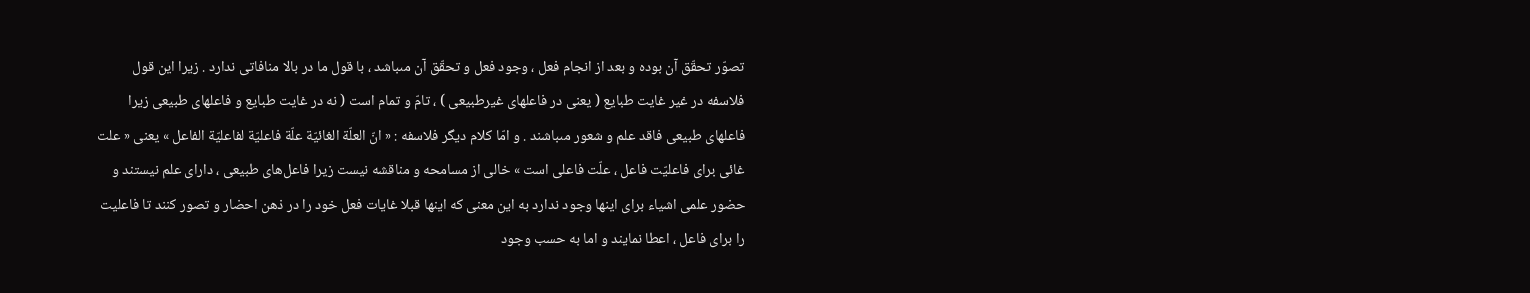تصوّر تحقّق آن بوده و بعد از انجام فعل ، وجود فعل و تحقّق آن مىباشد ، با قول ما در بالا منافاتى ندارد . زيرا اين قول فلاسفه در غير غايت طبايع ( يعنى در فاعلهاى غيرطبيعى ) ، تامّ و تمام است ( نه در غايت طبايع و فاعلهاى طبيعى زيرا فاعلهاى طبيعى فاقد علم و شعور مىباشند . و امّا كلام ديگر فلاسفه : « انّ العلّة الغائيّة علّة فاعليّة لفاعليّة الفاعل » يعنى « علت غائى براى فاعليّت فاعل ، علّت فاعلى است » خالى از مسامحه و مناقشه نيست زيرا فاعل‌هاى طبيعى ، داراى علم نيستند و حضور علمى اشياء براى اينها وجود ندارد به اين معنى كه اينها قبلا غايات فعل خود را در ذهن احضار و تصور كنند تا فاعليت را براى فاعل ، اعطا نمايند و اما به حسب وجود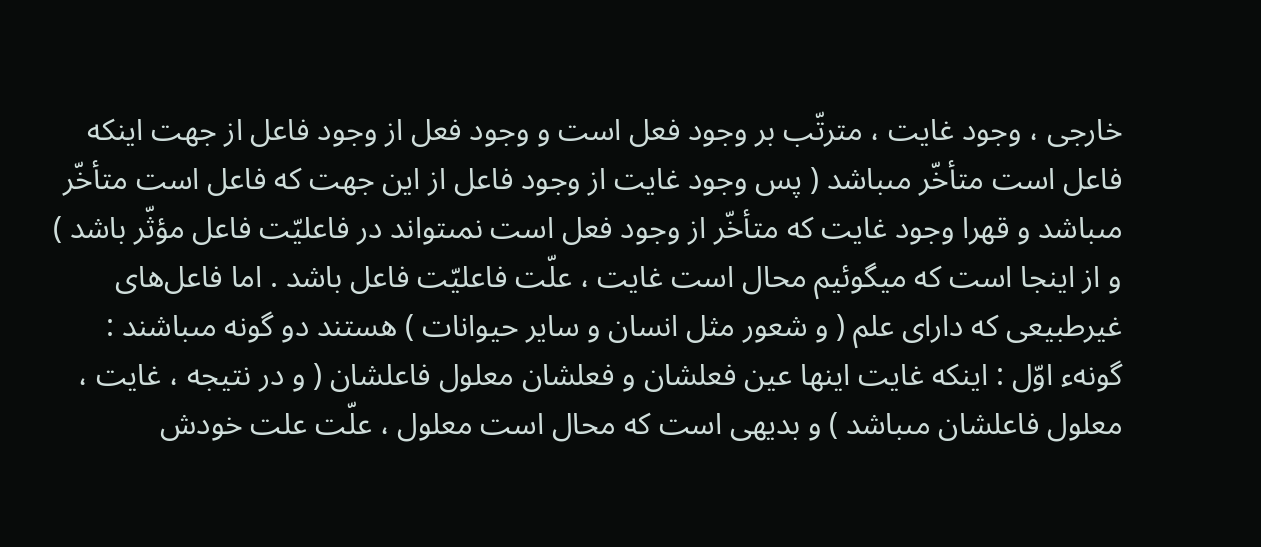خارجى ، وجود غايت ، مترتّب بر وجود فعل است و وجود فعل از وجود فاعل از جهت اينكه فاعل است متأخّر مىباشد ( پس وجود غايت از وجود فاعل از اين جهت كه فاعل است متأخّر مىباشد و قهرا وجود غايت كه متأخّر از وجود فعل است نمىتواند در فاعليّت فاعل مؤثّر باشد ) و از اينجا است كه ميگوئيم محال است غايت ، علّت فاعليّت فاعل باشد . اما فاعل‌هاى غيرطبيعى كه داراى علم ( و شعور مثل انسان و ساير حيوانات ) هستند دو گونه مىباشند : گونهء اوّل : اينكه غايت اينها عين فعلشان و فعلشان معلول فاعلشان ( و در نتيجه ، غايت ، معلول فاعلشان مىباشد ) و بديهى است كه محال است معلول ، علّت علت خودش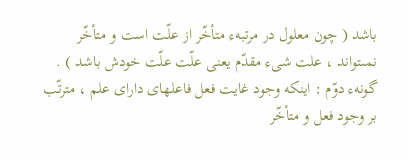باشد ( چون معلول در مرتبهء متأخّر از علّت است و متأخّر نمىتواند ، علت شىء مقدّم يعنى علّت علّت خودش باشد ) . گونهء دوّم : اينكه وجود غايت فعل فاعلهاى داراى علم ، مترتّب بر وجود فعل و متأخّر